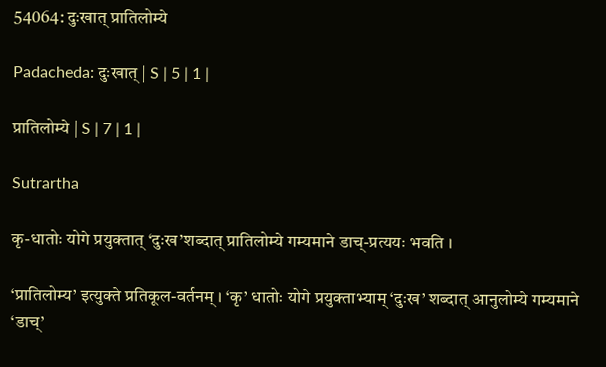54064: दुःखात् प्रातिलोम्ये

Padacheda: दुःखात् | S | 5 | 1 |

प्रातिलोम्ये | S | 7 | 1 |

Sutrartha

कृ-धातोः योगे प्रयुक्तात् ‘दुःख’शब्दात् प्रातिलोम्ये गम्यमाने डाच्-प्रत्ययः भवति ।

‘प्रातिलोम्य’ इत्युक्ते प्रतिकूल-वर्तनम् । ‘कृ’ धातोः योगे प्रयुक्ताभ्याम् ‘दुःख’ शब्दात् आनुलोम्ये गम्यमाने ‘डाच्’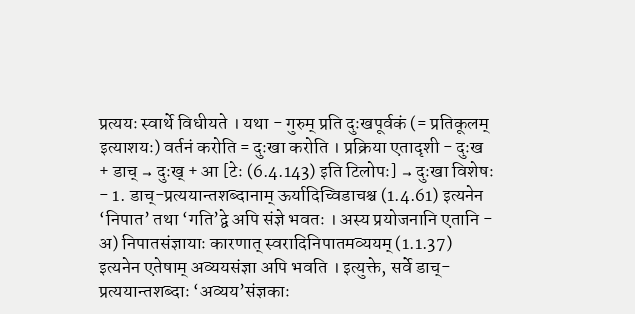प्रत्ययः स्वार्थे विधीयते । यथा - गुरुम् प्रति दुःखपूर्वकं (= प्रतिकूलम् इत्याशयः) वर्तनं करोति = दुःखा करोति । प्रक्रिया एतादृशी - दुःख + डाच् → दुःख् + आ [टेः (6.4.143) इति टिलोपः] → दुःखा विशेषः - 1. डाच्-प्रत्ययान्तशब्दानाम् ऊर्यादिच्विडाचश्च (1.4.61) इत्यनेन ‘निपात’ तथा ‘गति’द्वे अपि संज्ञे भवतः । अस्य प्रयोजनानि एतानि - अ) निपातसंज्ञायाः कारणात् स्वरादिनिपातमव्ययम् (1.1.37) इत्यनेन एतेषाम् अव्ययसंज्ञा अपि भवति । इत्युक्ते, सर्वे डाच्-प्रत्ययान्तशब्दाः ‘अव्यय’संज्ञकाः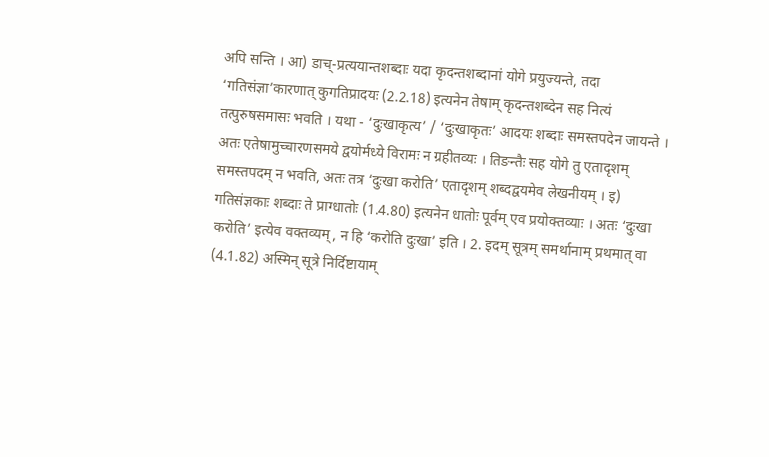अपि सन्ति । आ) डाच्-प्रत्ययान्तशब्दाः यदा कृदन्तशब्दानां योगे प्रयुज्यन्ते, तदा ‘गतिसंज्ञा’कारणात् कुगतिप्रादयः (2.2.18) इत्यनेन तेषाम् कृदन्तशब्देन सह नित्यं तत्पुरुषसमासः भवति । यथा - ‘दुःखाकृत्य’ / ‘दुःखाकृतः’ आदयः शब्दाः समस्तपदेन जायन्ते । अतः एतेषामुच्चारणसमये द्वयोर्मध्ये विरामः न ग्रहीतव्यः । तिङन्तैः सह योगे तु एतादृशम् समस्तपदम् न भवति, अतः तत्र ‘दुःखा करोति’ एतादृशम् शब्दद्वयमेव लेखनीयम् । इ) गतिसंज्ञकाः शब्दाः ते प्राग्धातोः (1.4.80) इत्यनेन धातोः पूर्वम् एव प्रयोक्तव्याः । अतः ‘दुःखा करोति’ इत्येव वक्तव्यम्, न हि ‘करोति दुःखा’ इति । 2. इदम् सूत्रम् समर्थानाम् प्रथमात् वा (4.1.82) अस्मिन् सूत्रे निर्दिष्टायाम्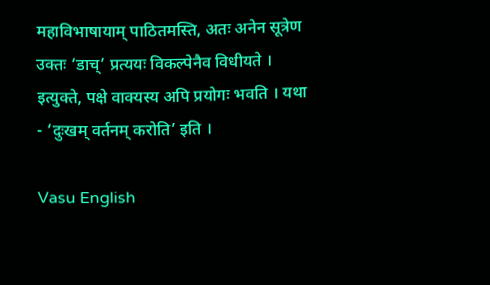महाविभाषायाम् पाठितमस्ति, अतः अनेन सूत्रेण उक्तः ‘डाच्’ प्रत्ययः विकल्पेनैव विधीयते । इत्युक्ते, पक्षे वाक्यस्य अपि प्रयोगः भवति । यथा - ‘दुःखम् वर्तनम् करोति’ इति ।

Vasu English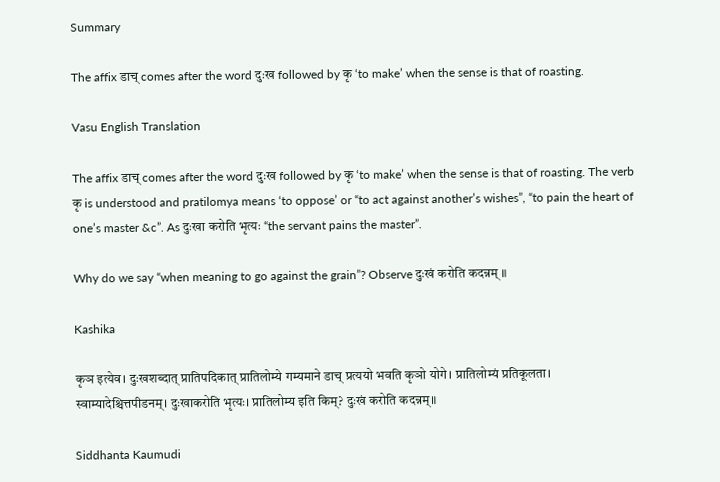Summary

The affix डाच् comes after the word दुःख followed by कृ ‘to make’ when the sense is that of roasting.

Vasu English Translation

The affix डाच् comes after the word दुःख followed by कृ ‘to make’ when the sense is that of roasting. The verb कृ is understood and pratilomya means ‘to oppose’ or “to act against another’s wishes”, “to pain the heart of one’s master &c”. As दुःखा करोति भृत्यः “the servant pains the master”.

Why do we say “when meaning to go against the grain”? Observe दुःखं करोति कदन्नम् ॥

Kashika

कृञ इत्येव। दुःखशब्दात् प्रातिपदिकात् प्रातिलोम्ये गम्यमाने डाच् प्रत्ययो भवति कृञो योगे। प्रातिलोम्यं प्रतिकूलता। स्वाम्यादेश्चित्तपीडनम्। दुःखाकरोति भृत्यः। प्रातिलोम्य इति किम्? दुःखं करोति कदन्नम्॥

Siddhanta Kaumudi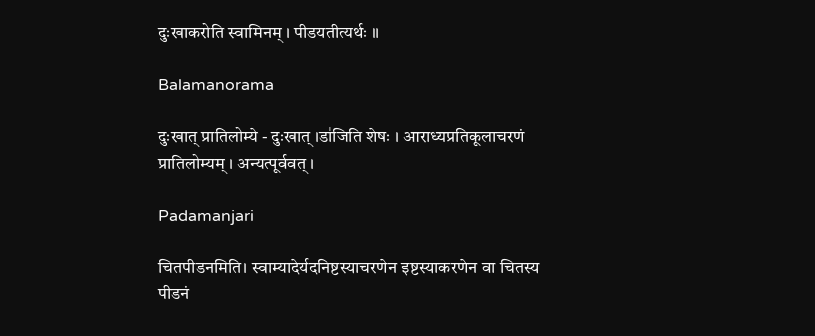दुःखाकरोति स्वामिनम् । पीडयतीत्यर्थः ॥

Balamanorama

दुःखात् प्रातिलोम्ये - दुःखात् ।डा॑जिति शेषः । आराध्यप्रतिकूलाचरणं प्रातिलोम्यम् । अन्यत्पूर्ववत् ।

Padamanjari

चितपीडनमिति। स्वाम्यादेर्यदनिष्टस्याचरणेन इष्टस्याकरणेन वा चितस्य पीडनं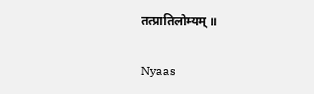तत्प्रातिलोम्यम् ॥

Nyaas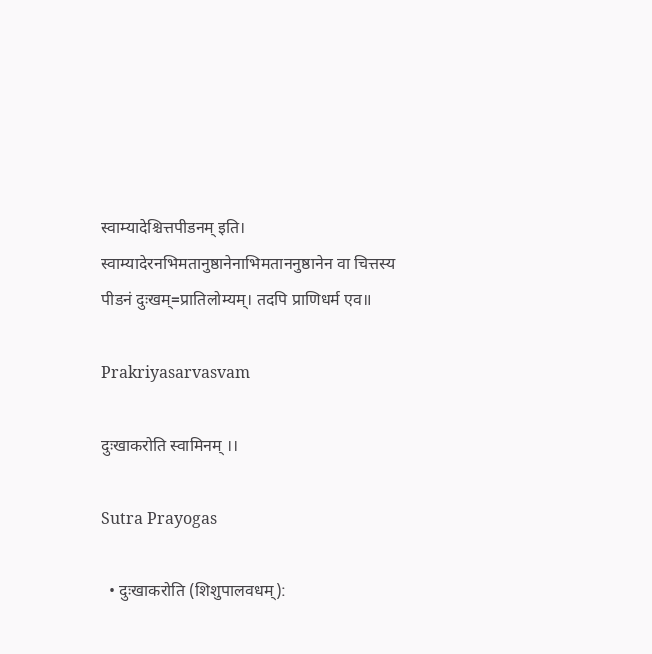स्वाम्यादेश्चित्तपीडनम् इति। स्वाम्यादेरनभिमतानुष्ठानेनाभिमताननुष्ठानेन वा चित्तस्य पीडनं दुःखम्=प्रातिलोम्यम्। तदपि प्राणिधर्म एव॥

Prakriyasarvasvam

दुःखाकरोति स्वामिनम् ।।

Sutra Prayogas

  • दुःखाकरोति (शिशुपालवधम्):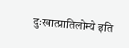दुःखात्प्रातिलोम्ये इति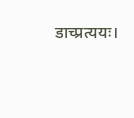डाच्प्रत्ययः।